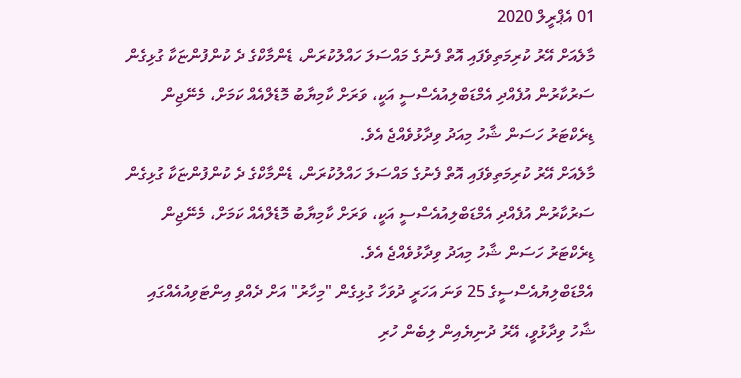01 އެޕްރީލް 2020
މާލެއަށް އޭރު ކުރިމަތިވެފައި އޮތް ފެނުގެ މައްސަލަ ހައްލުކުރަން، ޑެންމާކްގެ ދެ ކުންފުންޏަކާ ގުޅިގެން ސަރުކާރުން އުފެއްދި އެމްޑަބްލިއުއެސްސީ އަކީ، ވަރަށް ކާމިޔާބު މޮޑެލްއެއް ކަމަށް، މެނޭޖިން ޑިރެކްޓަރު ހަސަން ޝާހު މިއަދު ވިދާޅުވެއްޖެ އެވެ.
މާލެއަށް އޭރު ކުރިމަތިވެފައި އޮތް ފެނުގެ މައްސަލަ ހައްލުކުރަން، ޑެންމާކްގެ ދެ ކުންފުންޏަކާ ގުޅިގެން ސަރުކާރުން އުފެއްދި އެމްޑަބްލިއުއެސްސީ އަކީ، ވަރަށް ކާމިޔާބު މޮޑެލްއެއް ކަމަށް، މެނޭޖިން ޑިރެކްޓަރު ހަސަން ޝާހު މިއަދު ވިދާޅުވެއްޖެ އެވެ.
އެމްޑަބްލިޔުއެސްސީގެ 25 ވަނަ އަހަރީ ދުވަހާ ގުޅިގެން "މިހާރު" އަށް ދެއްވި އިންޓަވިއުއެއްގައި ޝާހު ވިދާޅުވީ، އޭރު ދުނިޔެއިން ލިބެން ހުރި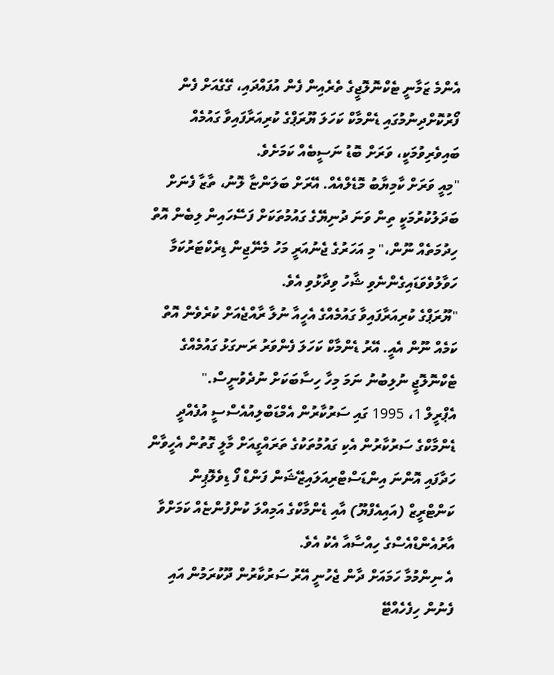އެންމެ ޒަމާނީ ޓެކްނޮލޮޖީގެ ތެރެއިން ފެން އުފައްދައި، ގޭގެއަށް ފެން ފޯރުކޮށްދިނުމުގައި ޑެންމާކް ކަހަލަ ޔޫރަޕްގެ ކުރިއަރާފައިވާ ގައުމެއް ބައިވެރިވުމަކީ، ވަރަށް ބޮޑު ނަސީބެއް ކަމަށެވެ.
"މިއީ ވަރަށް ކާމިޔާބު މޮޑެލްއެއް. އޭރަށް ބަލަންޏާ ލޮނު، ތާޒާ ފެނަށް ބަދަލުކުރުމަކީ ތިން ވަނަ ދުނިޔޭގެ ގައުމުތަކަށް ފަސޭހައިން ލިބެން އޮތް ހިދުމަތެއް ނޫން،" މި އަހަރުގެ ޖެނުއަރީ މަހު މެނޭޖިން ޑިރެކްޓަރުކަމާ ހަވާލުވެވަޑައިގެންނެވި ޝާހު ވިދާޅުވި އެވެ.
"ޔޫރަޕްގެ ކުރިއަރާފައިވާ ގައުމެއްގެ އެހީއާ ނުލާ ރާއްޖެއަށް ކުރެވެން އޮތް ކަމެއް ނޫން އެއީ. އޭރު ޑެންމާކް ކަހަލަ ފެންވަރު ރަނގަޅު ގައުމެއްގެ ޓެކްނޮލޮޖީ ނުލިބުނު ނަމަ މިހާ ހިސާބަކަށް ނުދެވުނީސް."
އެޕްރީލް 1، 1995 ގައި ސަރުކާރުން އެމްޑަބްލިއުއެސްސީ އުފެއްދީ ޑެންމާކްގެ ސަރުކާރުން އެކި ގައުމުތަކުގެ ތަރައްގީއަށް މާލީ ގޮތުން އެހީވާން ހަދާފައި އޮންނަ އިންޑަސްޓްރިއަލައިޒޭޝަން ފަންޑް ފޯ ޑިވެލޮޕިން ކަންޓްރީޒް (އައިއެފްޔޫ) އާއި ޑެންމާކްގެ އަމިއްލަ ކުންފުންޏެއް ކަމަށްވާ އާރުއެންޑްއެސްގެ ހިއްސާއާ އެކު އެވެ.
އެ ނިންމުމާ ހަމައަށް ދާން ޖެހުނީ އޭރު ސަރުކާރުން ދޫކުރަމުން އައި ފެނުން ހިފެހެއްޓޭ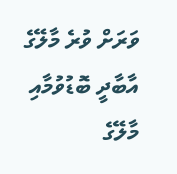ވަރަށް ވުރެ މާލޭގެ އާބާދީ ބޮޑުވުމާއި މާލޭގެ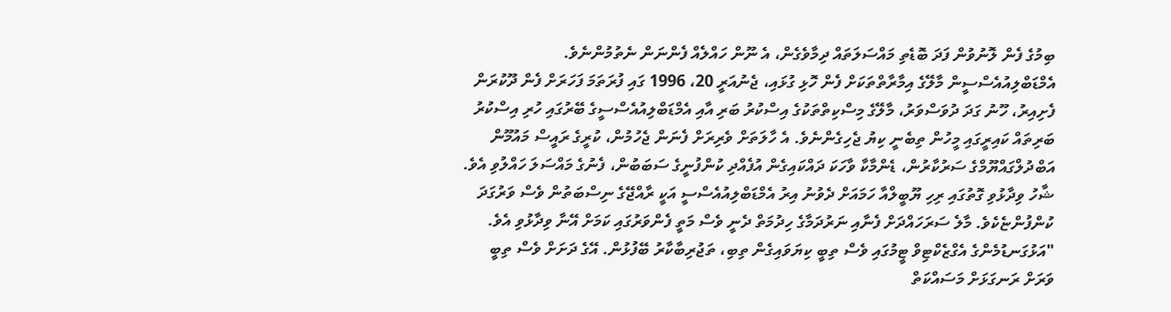ބިމުގެ ފެން ލޮނުވުން ފަދަ ބޮޑެތި މައްސަލަތައް ދިމާވެގެން، އެ ނޫން ހައްލެއް ފެންނަން ނެތުމުންނެވެ.
އެމްޑަބްލިއުއެސްސީން މާލޭގެ އިމާރާތްތަކަށް ފެން ހޮޅި ގުޅައި، ޖެނުއަރީ 20، 1996 ގައި ފުރަތަމަ ފަހަރަށް ފެން ދޫކުރަން ފެށިއިރު، ހޫނު ގަދަ ދުވަސްވަރު، މާލޭގެ މިސްކިތްތަކުގެ އިސްކުރު ބަރި އާއި އެމްޑަބްލިއުއެސްސީގެ ބޭރުގައި ހުރި އިސްކުރު ބަރިތައް ކައިރީގައި މީހުން ތިބެނީ ކިޔު ޖެހިގެންނެވެ. އެ ހާލަތަށް ވެރިރަށް ފެނަން ޖެހުމުން، ކުރީގެ ރައީސް މައުމޫން އަބްދުލްގައްޔޫމްގެ ސަރުކާރުން، ޑެންމާކާ ވާހަކަ ދައްކައިގެން އުފެއްދި ކުންފުނީގެ ސަބަބުން، ފެނުގެ މައްސަލަ ހައްލުވި އެވެ.
ޝާހު ވިދާޅުވި ގޮތުގައި ރިހި ޔޫބީލްއާ ހަމައަށް ދެވުނު އިރު އެމްޑަބްލިއުއެސްސީ އަކީ ރާއްޖޭގެ ނިސްބަތުން ވެސް ވަރުގަދަ ކުންފުންޏެކެވެ. މާލެ ސަރަހައްދަށް ފެނާއި ނަރުދަމާގެ ހިދުމަތް ދެނީ ވެސް މަތީ ފެންވަރުގައި ކަމަށް އޭނާ ވިދާޅުވި އެވެ.
"އަޅުގަނޑުމެންގެ އެގްޒެކްޓިވް ޓީމުގައި ވެސް ތިބީ ކިޔަވައިގެން ތިބި، ތަޖުރިބާކާރު ބޭފުޅުން. އޭގެ ދަށަށް ވެސް ތިބީ ވަރަށް ރަނގަޅަށް މަސައްކަތް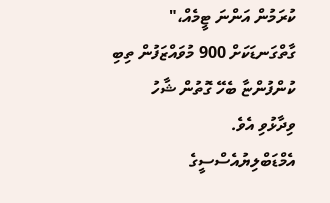ކުރަމުން އަންނަ ޓީމެއް،" ގާތްގަނޑަކަށް 900 މުވައްޒަފުން ތިބި ކުންފުންޏާ ބެހޭ ގޮތުން ޝާހު ވިދާޅުވި އެވެ.
އެމްޑަބްލިޔުއެސްސީގެ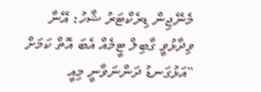މެނޭޖިން ޑިރެކްޓަރު ޝާހު: އޭނާ ވިދާޅުވީ ގާބިލް ޓީމެއް އެބަ އޮތް ކަމަށް
"އަޅުގަނޑު ދަންނަވާނީ މިއީ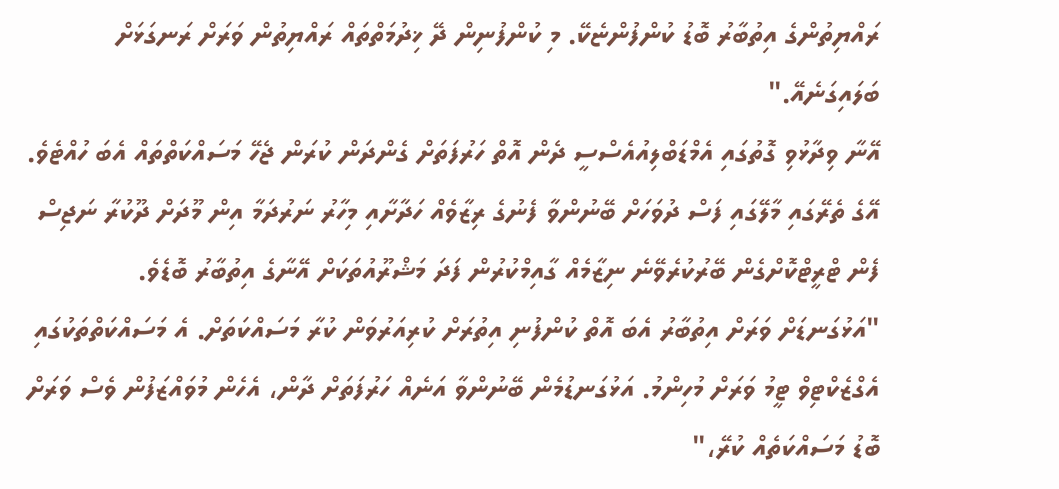ރައްޔިތުންގެ އިތުބާރު ބޮޑު ކުންފުންޏެކޭ. މި ކުންފުނިން ދޭ ޚިދުމަތްތައް ރައްޔިތުން ވަރަށް ރަނގަޅަށް ބަލައިގަނެއޭ."
އޭނާ ވިދާޅުވި ގޮތުގައި އެމްޑަބްލިއުއެސްސީ ދެން އޮތް ހަރުފަތަށް ގެންދަން ކުރަން ޖެހޭ މަސައްކަތްތައް އެބަ ހުއްޓެވެ. އޭގެ ތެރޭގައި މާލޭގައި ފަސް ދުވަހަށް ބޭނުންވާ ފެނުގެ ރިޒާވެއް ހަދާށާއި މިހާރު ނަރުދަމާ އިން މޫދަށް ދޫކުރާ ނަޖިސް ފެން ޓްރީޓްކޮށްގެން ބޭރުކުރެވޭނެ ނިޒާމެއް ގާއިމްކުރުން ފަދަ މަޝްރޫއުތަކަށް އޭނާގެ އިތުބާރު ބޮޑެވެ.
"އަޅުގަނޑަށް ވަރަށް އިތުބާރު އެބަ އޮތް ކުންފުނި އިތުރަށް ކުރިއަރުވަން ކުރާ މަސައްކަތަށް. އެ މަސައްކަތްތަކުގައި އެގްޒެކްޓިވް ޓީމު ވަރަށް މުހިންމު. އަޅުގަނޑުމެން ބޭނުންވާ އަނެއް ހަރުފަތަށް ދާން، އެހެން މުވައްޒަފުން ވެސް ވަރަށް ބޮޑު މަސައްކަތެއް ކުރޭ،"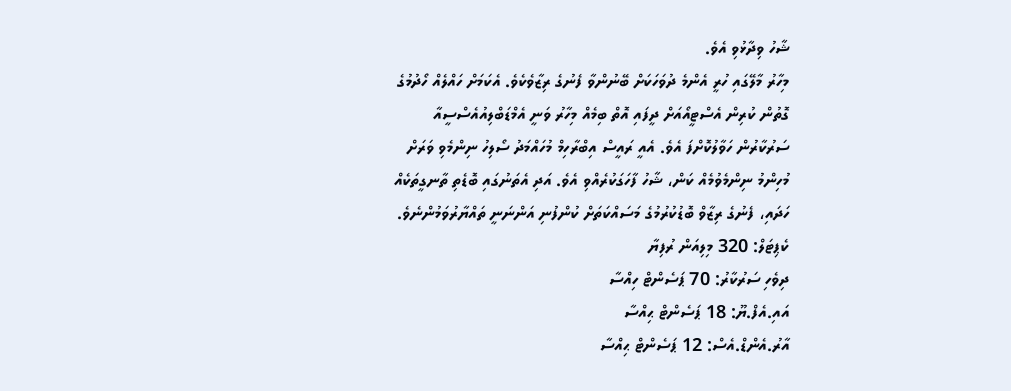ޝާހު ވިދާޅުވި އެވެ.
މިހާރު މާލޭގައި ހުރީ އެންމެ ދުވަހަކަށް ބޭނުންވާ ފެނުގެ ރިޒާވެކެވެ. އެކަމަށް ހައްލެއް ހޯދުމުގެ ގޮތުން ކުރިން އެސްޓީއޯއަށް ދީފައި އޮތް ބިމެއް މިހާރު ވަނީ އެމްޑަބްލިއުއެސްސީއާ ސަރުކާރުން ހަވާލުކޮށްފަ އެވެ. އެއީ ރައީސް އިބްރާހިމް މުހައްމަދު ސޯލިހު ނިންމެވި ވަރަށް މުހިންމު ނިންމެވުމެއް ކަން، ޝާހު ފާހަގަކުރެއްވި އެވެ. އަދި އެތަނުގައި ބޮޑެތި ތާނގީތަކެއް ހަދައި، ފެނުގެ ރިޒާވް ބޮޑުކުރުމުގެ މަސައްކަތަށް ކުންފުނި އަންނަނީ ތައްޔާރުވަމުންނެވެ.
ކެޕިޓަލް: 320 މިލިއަން ރުފިޔާ
ދިވެހި ސަރުކާރު: 70 ޕަސެންޓް ހިއްސާ
އައި.އެފް.ޔޫ: 18 ޕަސެންޓް ޙިއްސާ
އާރު.އެންޑް.އެސް: 12 ޕަސެންޓް ޙިއްސާ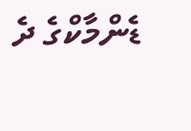ޑެންމާކްގެ ދެ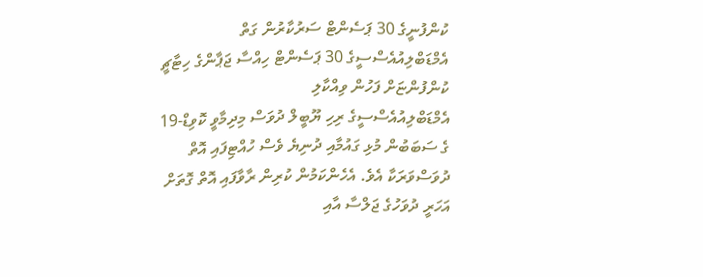ކުންފުނީގެ 30 ޕަސެންޓް ސަރުކާރުން ގަތް
އެމްޑަބްލިއުއެސްސީގެ 30 ޕަސެންޓް ހިއްސާ ޖަޕާންގެ ހިޓާޗީ ކުންފުންޏަށް ފަހުން ވިއްކާލި
އެމްޑަބްލިއުއެސްސީގެ ރިހި ޔޫބީލް ދުވަސް މިދިމާވީ ކޮވިޑް-19 ގެ ސަބަބުން މުޅި ގައުމާއި ދުނިޔެ ވެސް ހުއްޓިފައި އޮތް ދުވަސްވަރަކާ އެވެ. އެހެންކަމުން ކުރިން ރާވާފައި އޮތް ގޮތަށް އަހަރީ ދުވަހުގެ ޖަލްސާ އާއި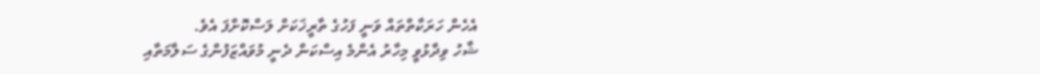އެހެން ހަރަކާތްތައް ވަނީ ފަހުގެ ތާރީޚަކަށް ލަސްކޮށްފަ އެވެ.
ޝާހު ވިދާޅުވީ މިހާރު އެންމެ އިސްކަން ދެނީ މުވައްޒަފުންގެ ސަލާމަތާއި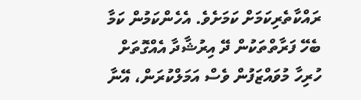ރައްކާތެރިކަމަށް ކަމަށެވެ. އެހެންކަމުން ކަމާ ބެހޭ ފަރާތްތަކުން ދޭ އިރުޝާދާ އެއްގޮތަށް ހުރިހާ މުވައްޒަފުން ވެސް އަމަލްކުރަން، އޭނާ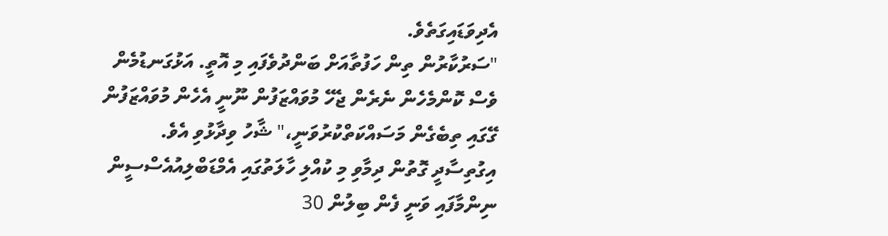އެދިވަޑައިގަތެވެ.
"ސަރުކާރުން ތިން ހަފުތާއަށް ބަންދުވެފައި މި އޮތީ. އަޅުގަނޑުމެން ވެސް ކޮންމެހެން ނެރެން ޖެހޭ މުވައްޒަފުން ނޫނީ އެހެން މުވައްޒަފުން ގޭގައި ތިބެގެން މަސައްކަތްކުރުވަނީ،" ޝާހު ވިދާޅުވި އެވެ.
އިގުތިސާދީ ގޮތުން ދިމާވި މި ކުއްލި ހާލަތުގައި އެމްޑަބްލިއުއެސްސީން ނިންމާފައި ވަނީ ފެން ބިލުން 30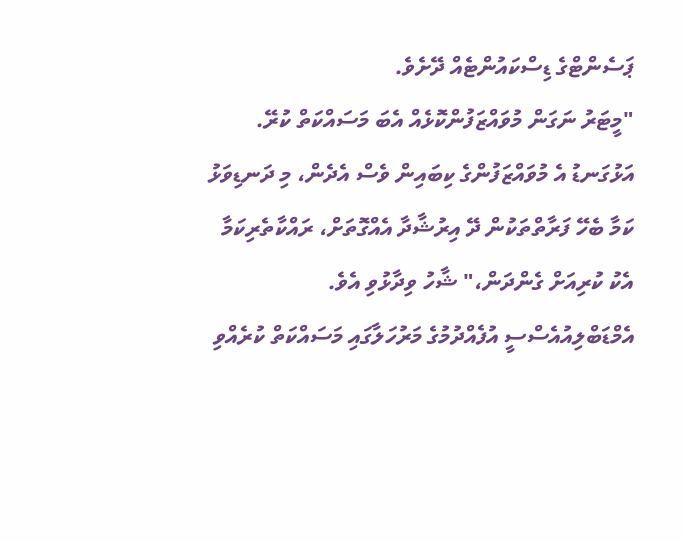ޕަސެންޓްގެ ޑިސްކައުންޓެއް ދޭށެވެ.
"މީޓަރު ނަގަން މުވައްޒަފުންކޮޅެއް އެބަ މަސައްކަތް ކުރޭ. އަޅުގަނޑު އެ މުވައްޒަފުންގެ ކިބައިން ވެސް އެދެން، މި ދަނޑިވަޅު ކަމާ ބެހޭ ފަރާތްތަކުން ދޭ އިރުޝާދާ އެއްގޮތަށް، ރައްކާތެރިކަމާ އެކު ކުރިއަށް ގެންދަން،" ޝާހު ވިދާޅުވި އެވެ.
އެމްޑަބްލިއުއެސްސީ އުފެއްދުމުގެ މަރުހަލާގައި މަސައްކަތް ކުރެއްވި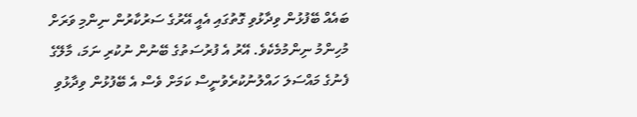ބައެއް ބޭފުޅުން ވިދާޅުވި ގޮތުގައި އެއީ އޭރުގެ ސަރުކާރުން ނިންމި ވަރަށް މުހިންމު ނިންމުމެކެވެ. އޭރު އެ ފުރުސަތުގެ ބޭނުން ނުކުރި ނަމަ، މާލޭގެ ފެނުގެ މައްސަލަ ހައްލުނުކުރެވުނީސް ކަމަށް ވެސް އެ ބޭފުޅުން ވިދާޅުވި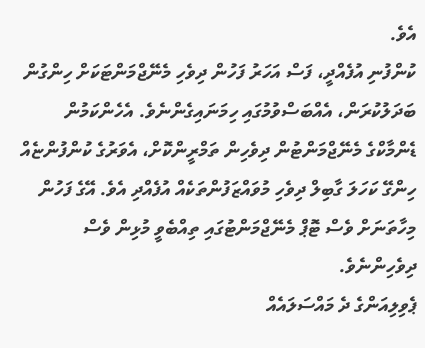އެވެ.
ކުންފުނި އުފެއްދީ، ފަސް އަހަރު ފަހުން ދިވެހި މެނޭޖްމަންޓަކަށް ހިންގުން ބަދަލުކުރަން، އެއްބަސްވުމުގައި ހިމަނައިގެންނެވެ. އެހެންކަމުން ޑެންމާކްގެ މެނޭޖްމަންޓުން ދިވެހިން ތަމްރީންކޮށް، އެވަރުގެ ކުންފުންޏެއް ހިންގޭ ކަހަލަ ގާބިލް ދިވެހި މުވައްޒަފުންތަކެއް އުފެއްދި އެވެ. އޭގެ ފަހުން މިހާތަނަށް ވެސް ޓޮޕް މެނޭޖްމަންޓުގައި ތިއްބެވީ މުޅިން ވެސް ދިވެހިންނެވެ.
ޕެވިލިއަންގެ ދެ މައްސަލައެއް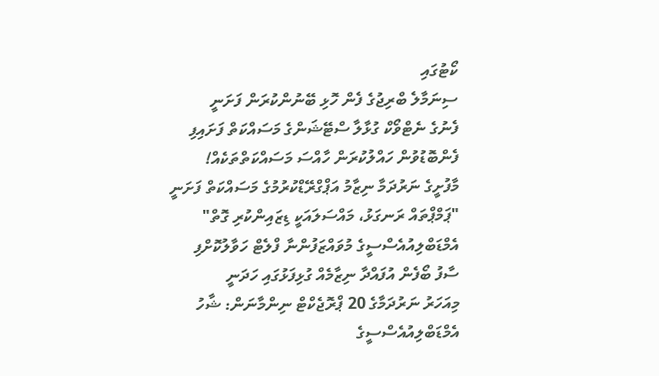ކޯޓުގައި
ސިނަމާލެ ބްރިޖުގެ ފެން ހޮޅި ބޭނުންކުރަން ފަށަނީ
ފެނުގެ ނެޓްވޯކް ގުޅާލާ ސްޓޭޝަންގެ މަސައްކަތް ފަށައިފި
ފެންބޮޑުވުން ހައްލުކުރަން ހާއްސަ މަސައްކަތްތަކެއް!
މާފުށީގެ ނަރުދަމާ ނިޒާމު އަޕްގްރޭޑްކުރުމުގެ މަސައްކަތް ފަށަނީ
"ޕަމްޕްތައް ރަނގަޅު، މައްސަލައަކީ ޑިޒައިންކުރި ގޮތް"
އެމްޑަބްލިއުއެސްސީގެ މުވައްޒަފުންނާ ފްލެޓް ހަވާލުކޮށްފި
ސާފު ބޯފެން އުފައްދާ ނިޒާމެއް ގުޅިފަޅުގައި ހަދަނީ
މިއަހަރު ނަރުދަމާގެ 20 ޕްރޮޖެކްޓް ނިންމާނަން: ޝާހު
އެމްޑަބްލިއުއެސްސީގެ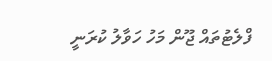ފްލެޓުތައް ޖޫން މަހު ހަވާލު ކުރަނީ